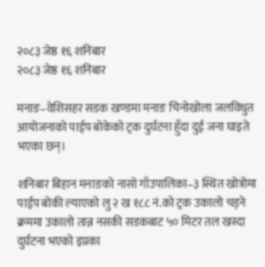२०८३ जेष्ठ १६ शनिबार
२०८३ जेष्ठ १६ शनिबार

मनाङ–वेशिसहर सडक खण्डमा मनाङ चिनोखोला जलविधुत आयोजनाको पाईप बोकेको ट्रक दुर्घटना हुँदा दुई जना घाइते भएका छन्।

शनिबार बिहान मनाङको नासो गाँउपालिका–३ स्थित खोत्रोमा पाईप बोकी ल्याएको लु २ ख १८८ नं.को ट्रक उकालो चड्ने क्रममा उकालो तान्न नसकी सडकबाट ५० मिटर तल खस्दा दुर्घटना भएको इप्रका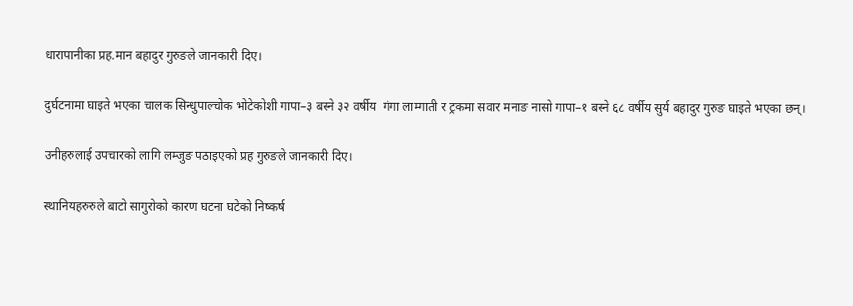धारापानीका प्रह.मान बहादुर गुरुङले जानकारी दिए।

दुर्घटनामा घाइते भएका चालक सिन्धुपाल्चोक भोटेकोशी गापा–३ बस्ने ३२ वर्षीय  गंगा लाम्गाती र ट्रकमा सवार मनाङ नासो गापा–१ बस्ने ६८ वर्षीय सुर्य बहादुर गुरुङ घाइते भएका छन्।

उनीहरुलाई उपचारको लागि लम्जुङ पठाइएको प्रह गुरुङले जानकारी दिए।

स्थानियहरुरुले बाटो सागुरोको कारण घटना घटेको निष्कर्ष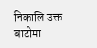निकालि उक्त बाटोमा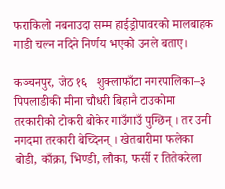फराकिलो नबनाउदा सम्म हाईड्रोपावरको मालबाहक गाडी चल्न नदिने निर्णय भएको उनले बताए।

कञ्चनपुर, जेठ १६   शुक्लाफाँटा नगरपालिका–३ पिपलाडीकी मीना चौधरी बिहानै टाउकोमा तरकारीको टोकरी बोकेर गाउँगाउँ पुग्छिन् । तर उनी नगदमा तरकारी बेच्दिनन् । खेतबारीमा फलेका बोडी, काँक्रा, भिण्डी, लौका, फर्सी र तितेकरेला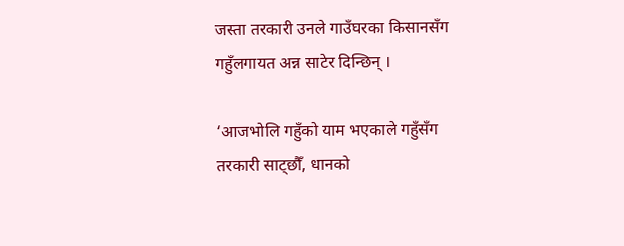जस्ता तरकारी उनले गाउँघरका किसानसँग गहुँलगायत अन्न साटेर दिन्छिन् ।

‘आजभोलि गहुँको याम भएकाले गहुँसँग तरकारी साट्छौँ, धानको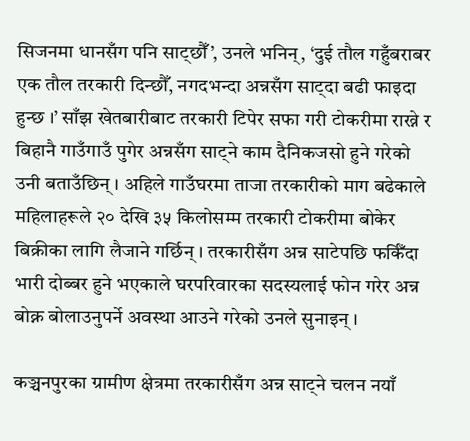सिजनमा धानसँग पनि साट्छौँ’, उनले भनिन्, ‘दुई तौल गहुँबराबर एक तौल तरकारी दिन्छौँ, नगदभन्दा अन्नसँग साट्दा बढी फाइदा हुन्छ ।’ साँझ खेतबारीबाट तरकारी टिपेर सफा गरी टोकरीमा राख्ने र बिहानै गाउँगाउँ पुगेर अन्नसँग साट्ने काम दैनिकजसो हुने गरेको उनी बताउँछिन् । अहिले गाउँघरमा ताजा तरकारीको माग बढेकाले महिलाहरूले २० देखि ३५ किलोसम्म तरकारी टोकरीमा बोकेर बिक्रीका लागि लैजाने गर्छिन् । तरकारीसँग अन्न साटेपछि फर्किँदा भारी दोब्बर हुने भएकाले घरपरिवारका सदस्यलाई फोन गरेर अन्न बोक्न बोलाउनुपर्ने अवस्था आउने गरेको उनले सुनाइन् ।

कञ्चनपुरका ग्रामीण क्षेत्रमा तरकारीसँग अन्न साट्ने चलन नयाँ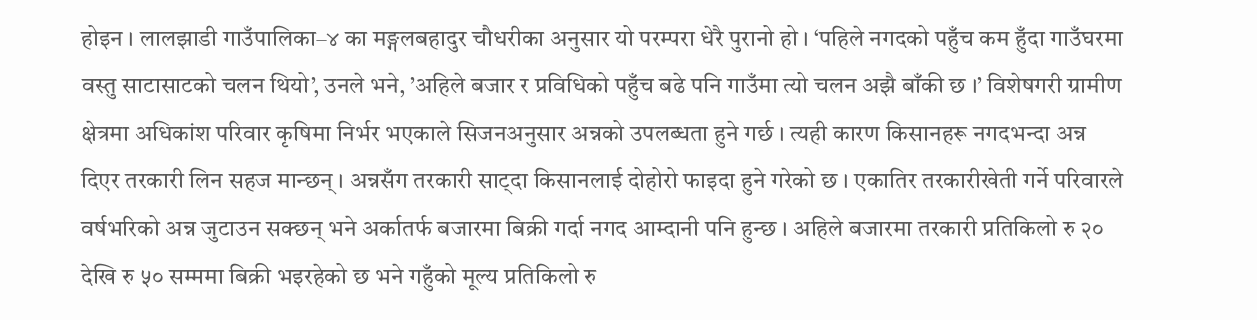होइन । लालझाडी गाउँपालिका–४ का मङ्गलबहादुर चौधरीका अनुसार यो परम्परा धेरै पुरानो हो । ‘पहिले नगदको पहुँच कम हुँदा गाउँघरमा वस्तु साटासाटको चलन थियो’, उनले भने, ’अहिले बजार र प्रविधिको पहुँच बढे पनि गाउँमा त्यो चलन अझै बाँकी छ ।’ विशेषगरी ग्रामीण क्षेत्रमा अधिकांश परिवार कृषिमा निर्भर भएकाले सिजनअनुसार अन्नको उपलब्धता हुने गर्छ । त्यही कारण किसानहरू नगदभन्दा अन्न दिएर तरकारी लिन सहज मान्छन् । अन्नसँग तरकारी साट्दा किसानलाई दोहोरो फाइदा हुने गरेको छ । एकातिर तरकारीखेती गर्ने परिवारले वर्षभरिको अन्न जुटाउन सक्छन् भने अर्कातर्फ बजारमा बिक्री गर्दा नगद आम्दानी पनि हुन्छ । अहिले बजारमा तरकारी प्रतिकिलो रु २० देखि रु ५० सम्ममा बिक्री भइरहेको छ भने गहुँको मूल्य प्रतिकिलो रु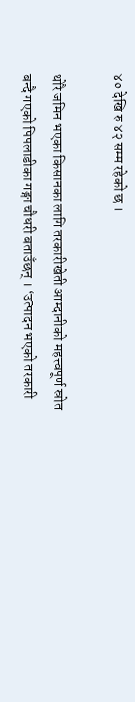४० देखि रु ४२ सम्म रहेको छ ।

थोरै जमिन भएका किसानका लागि तरकारीखेती आम्दानीको महत्त्वपूर्ण स्रोत बन्दै गएको पिपलाडीका गङ्गा चौधरी बताउँछन् । ‘उत्पादन भएको तरकारी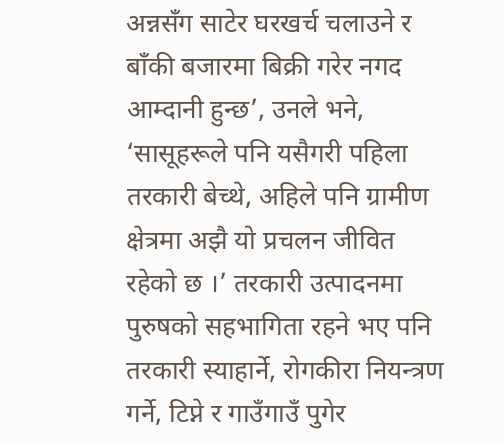अन्नसँग साटेर घरखर्च चलाउने र बाँकी बजारमा बिक्री गरेर नगद आम्दानी हुन्छ’, उनले भने, ‘सासूहरूले पनि यसैगरी पहिला तरकारी बेच्थे, अहिले पनि ग्रामीण क्षेत्रमा अझै यो प्रचलन जीवित रहेको छ ।’ तरकारी उत्पादनमा पुरुषको सहभागिता रहने भए पनि तरकारी स्याहार्ने, रोगकीरा नियन्त्रण गर्ने, टिप्ने र गाउँगाउँ पुगेर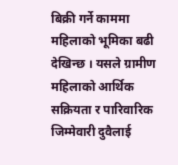बिक्री गर्ने काममा महिलाको भूमिका बढी देखिन्छ । यसले ग्रामीण महिलाको आर्थिक सक्रियता र पारिवारिक जिम्मेवारी दुवैलाई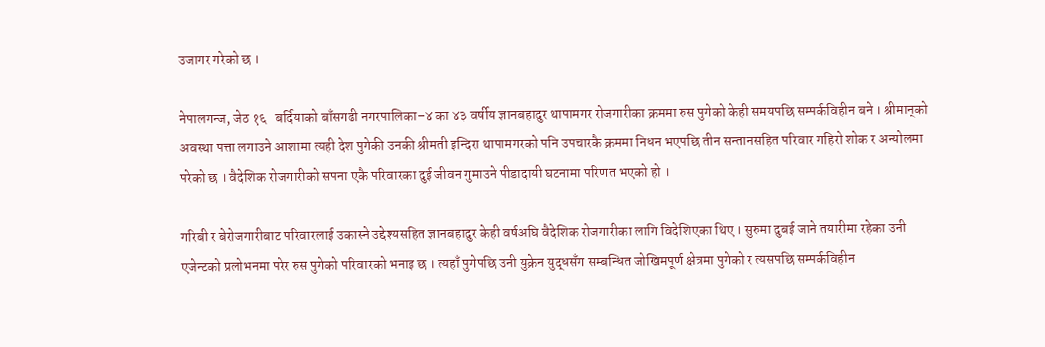उजागर गरेको छ ।

नेपालगन्ज, जेठ १६   बर्दियाको बाँसगढी नगरपालिका–४ का ४३ वर्षीय ज्ञानबहादुर थापामगर रोजगारीका क्रममा रुस पुगेको केही समयपछि सम्पर्कविहीन बने । श्रीमान्‌को अवस्था पत्ता लगाउने आशामा त्यही देश पुगेकी उनकी श्रीमती इन्दिरा थापामगरको पनि उपचारकै क्रममा निधन भएपछि तीन सन्तानसहित परिवार गहिरो शोक र अन्योलमा परेको छ । वैदेशिक रोजगारीको सपना एकै परिवारका दुई जीवन गुमाउने पीडादायी घटनामा परिणत भएको हो ।

गरिबी र बेरोजगारीबाट परिवारलाई उकास्ने उद्देश्यसहित ज्ञानबहादुर केही वर्षअघि वैदेशिक रोजगारीका लागि विदेशिएका थिए । सुरुमा दुबई जाने तयारीमा रहेका उनी एजेन्टको प्रलोभनमा परेर रुस पुगेको परिवारको भनाइ छ । त्यहाँ पुगेपछि उनी युक्रेन युद्धसँग सम्बन्धित जोखिमपूर्ण क्षेत्रमा पुगेको र त्यसपछि सम्पर्कविहीन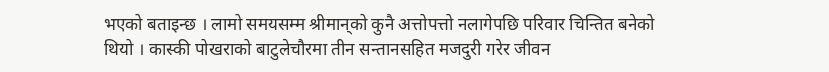भएको बताइन्छ । लामो समयसम्म श्रीमान्‌को कुनै अत्तोपत्तो नलागेपछि परिवार चिन्तित बनेको थियो । कास्की पोखराको बाटुलेचौरमा तीन सन्तानसहित मजदुरी गरेर जीवन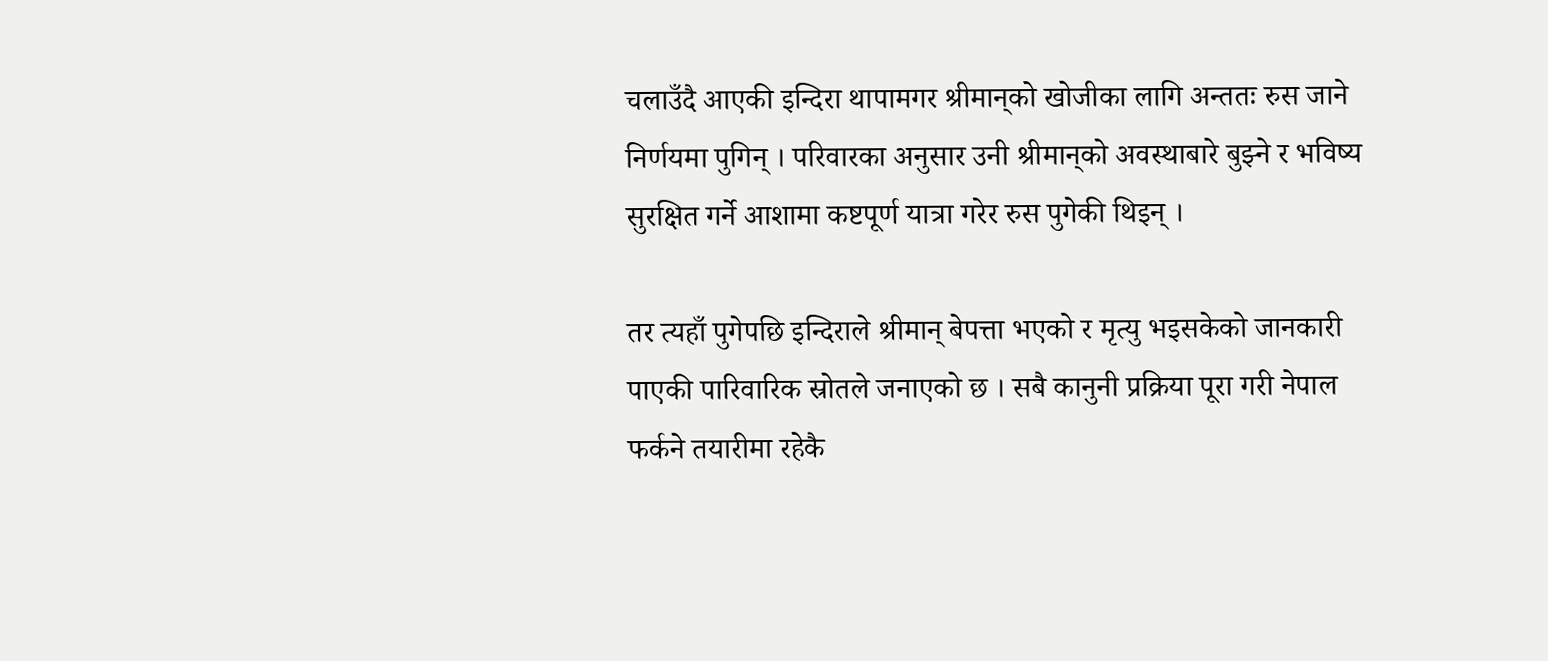चलाउँदै आएकी इन्दिरा थापामगर श्रीमान्‌को खोजीका लागि अन्ततः रुस जाने निर्णयमा पुगिन् । परिवारका अनुसार उनी श्रीमान्‌को अवस्थाबारे बुझ्ने र भविष्य सुरक्षित गर्ने आशामा कष्टपूर्ण यात्रा गरेर रुस पुगेकी थिइन् ।

तर त्यहाँ पुगेपछि इन्दिराले श्रीमान् बेपत्ता भएको र मृत्यु भइसकेको जानकारी पाएकी पारिवारिक स्रोतले जनाएको छ । सबै कानुनी प्रक्रिया पूरा गरी नेपाल फर्कने तयारीमा रहेकै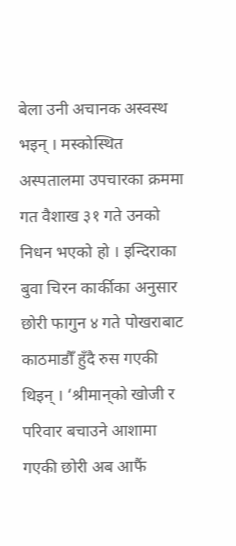बेला उनी अचानक अस्वस्थ भइन् । मस्कोस्थित अस्पतालमा उपचारका क्रममा गत वैशाख ३१ गते उनको निधन भएको हो । इन्दिराका बुवा चिरन कार्कीका अनुसार छोरी फागुन ४ गते पोखराबाट काठमाडौँ हुँदै रुस गएकी थिइन् । ‘श्रीमान्‌को खोजी र परिवार बचाउने आशामा गएकी छोरी अब आफैं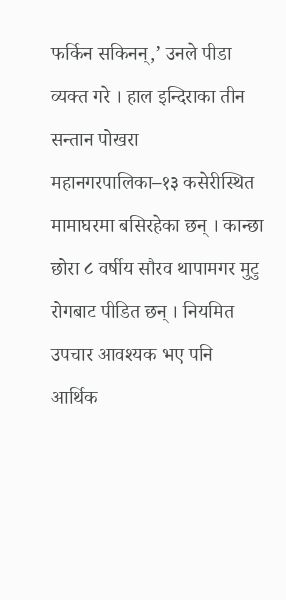फर्किन सकिनन्,’ उनले पीडा व्यक्त गरे । हाल इन्दिराका तीन सन्तान पोखरा महानगरपालिका–१३ कसेरीस्थित मामाघरमा बसिरहेका छन् । कान्छा छोरा ८ वर्षीय सौरव थापामगर मुटु रोगबाट पीडित छन् । नियमित उपचार आवश्यक भए पनि आर्थिक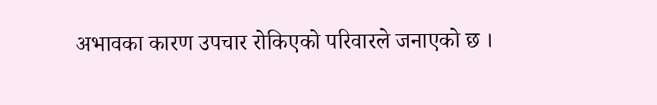अभावका कारण उपचार रोकिएको परिवारले जनाएको छ ।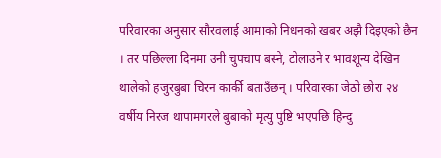परिवारका अनुसार सौरवलाई आमाको निधनको खबर अझै दिइएको छैन । तर पछिल्ला दिनमा उनी चुपचाप बस्ने, टोलाउने र भावशून्य देखिन थालेको हजुरबुबा चिरन कार्की बताउँछन् । परिवारका जेठो छोरा २४ वर्षीय निरज थापामगरले बुबाको मृत्यु पुष्टि भएपछि हिन्दु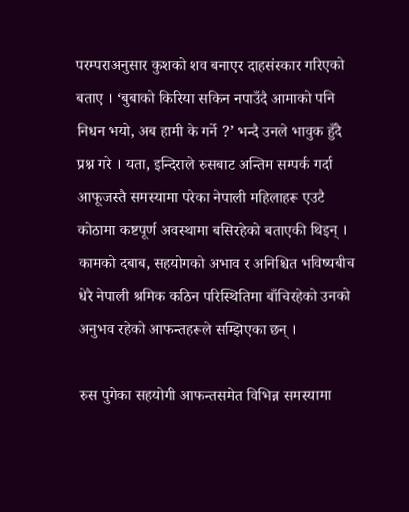परम्पराअनुसार कुशको शव बनाएर दाहसंस्कार गरिएको बताए । ‘बुबाको किरिया सकिन नपाउँदै आमाको पनि निधन भयो, अब हामी के गर्ने ?’ भन्दै उनले भावुक हुँदै प्रश्न गरे । यता, इन्दिराले रुसबाट अन्तिम सम्पर्क गर्दा आफूजस्तै समस्यामा परेका नेपाली महिलाहरू एउटै कोठामा कष्टपूर्ण अवस्थामा बसिरहेको बताएकी थिइन् । कामको दबाब, सहयोगको अभाव र अनिश्चित भविष्यबीच धेरै नेपाली श्रमिक कठिन परिस्थितिमा बाँचिरहेको उनको अनुभव रहेको आफन्तहरूले सम्झिएका छन् ।

रुस पुगेका सहयोगी आफन्तसमेत विभिन्न समस्यामा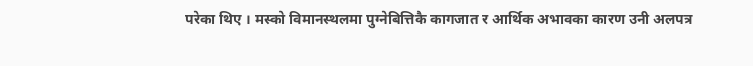परेका थिए । मस्को विमानस्थलमा पुग्नेबित्तिकै कागजात र आर्थिक अभावका कारण उनी अलपत्र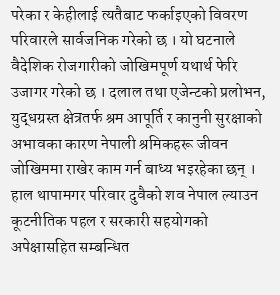परेका र केहीलाई त्यतैबाट फर्काइएको विवरण परिवारले सार्वजनिक गरेको छ । यो घटनाले वैदेशिक रोजगारीको जोखिमपूर्ण यथार्थ फेरि उजागर गरेको छ । दलाल तथा एजेन्टको प्रलोभन, युद्धग्रस्त क्षेत्रतर्फ श्रम आपूर्ति र कानुनी सुरक्षाको अभावका कारण नेपाली श्रमिकहरू जीवन जोखिममा राखेर काम गर्न बाध्य भइरहेका छन् । हाल थापामगर परिवार दुवैको शव नेपाल ल्याउन कूटनीतिक पहल र सरकारी सहयोगको अपेक्षासहित सम्बन्धित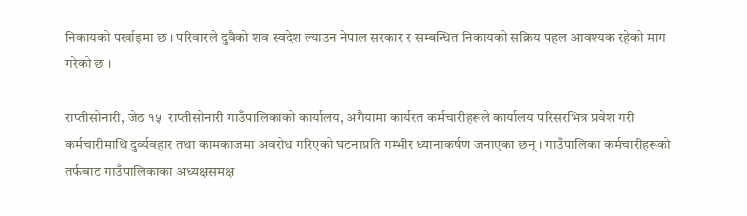निकायको पर्खाइमा छ । परिवारले दुवैको शव स्वदेश ल्याउन नेपाल सरकार र सम्बन्धित निकायको सक्रिय पहल आवश्यक रहेको माग गरेको छ ।

राप्तीसोनारी, जेठ १५  राप्तीसोनारी गाउँपालिकाको कार्यालय, अगैयामा कार्यरत कर्मचारीहरूले कार्यालय परिसरभित्र प्रवेश गरी कर्मचारीमाथि दुर्व्यवहार तथा कामकाजमा अवरोध गरिएको घटनाप्रति गम्भीर ध्यानाकर्षण जनाएका छन् । गाउँपालिका कर्मचारीहरूको तर्फबाट गाउँपालिकाका अध्यक्षसमक्ष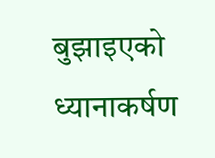बुझाइएको ध्यानाकर्षण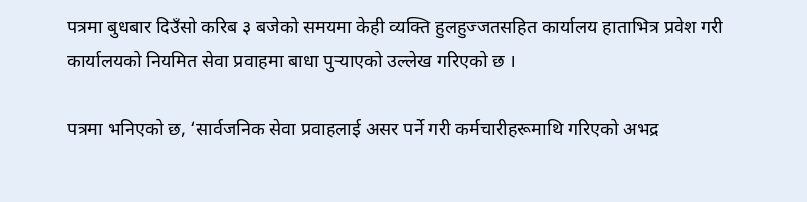पत्रमा बुधबार दिउँसो करिब ३ बजेको समयमा केही व्यक्ति हुलहुज्जतसहित कार्यालय हाताभित्र प्रवेश गरी कार्यालयको नियमित सेवा प्रवाहमा बाधा पुर्‍याएको उल्लेख गरिएको छ ।

पत्रमा भनिएको छ, ‘सार्वजनिक सेवा प्रवाहलाई असर पर्ने गरी कर्मचारीहरूमाथि गरिएको अभद्र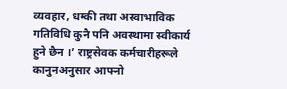व्यवहार, धम्की तथा अस्वाभाविक गतिविधि कुनै पनि अवस्थामा स्वीकार्य हुने छैन ।’ राष्ट्रसेवक कर्मचारीहरूले कानुनअनुसार आफ्नो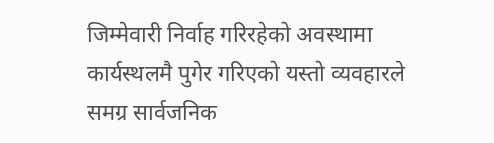जिम्मेवारी निर्वाह गरिरहेको अवस्थामा कार्यस्थलमै पुगेर गरिएको यस्तो व्यवहारले समग्र सार्वजनिक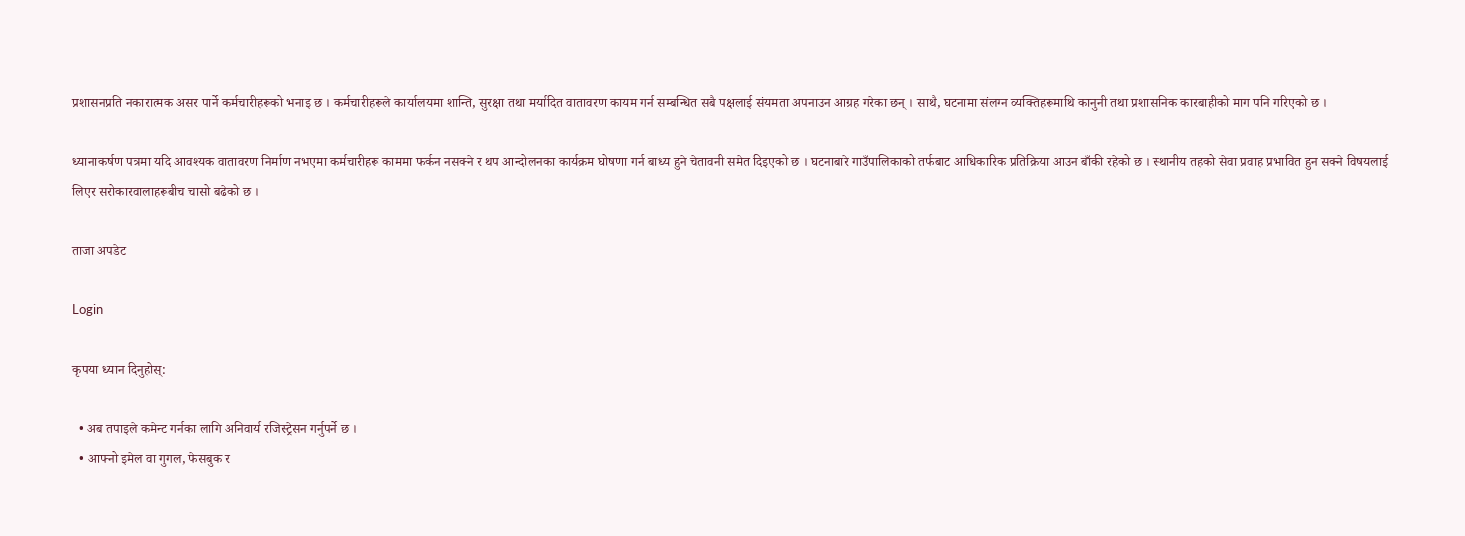प्रशासनप्रति नकारात्मक असर पार्ने कर्मचारीहरूको भनाइ छ । कर्मचारीहरूले कार्यालयमा शान्ति, सुरक्षा तथा मर्यादित वातावरण कायम गर्न सम्बन्धित सबै पक्षलाई संयमता अपनाउन आग्रह गरेका छन् । साथै, घटनामा संलग्न व्यक्तिहरूमाथि कानुनी तथा प्रशासनिक कारबाहीको माग पनि गरिएको छ ।

ध्यानाकर्षण पत्रमा यदि आवश्यक वातावरण निर्माण नभएमा कर्मचारीहरू काममा फर्कन नसक्ने र थप आन्दोलनका कार्यक्रम घोषणा गर्न बाध्य हुने चेतावनी समेत दिइएको छ । घटनाबारे गाउँपालिकाको तर्फबाट आधिकारिक प्रतिक्रिया आउन बाँकी रहेको छ । स्थानीय तहको सेवा प्रवाह प्रभावित हुन सक्ने विषयलाई लिएर सरोकारवालाहरूबीच चासो बढेको छ ।

ताजा अपडेट

Login

कृपया ध्यान दिनुहोस्:

  • अब तपाइले कमेन्ट गर्नका लागि अनिवार्य रजिस्ट्रेसन गर्नुपर्ने छ ।
  • आफ्नो इमेल वा गुगल, फेसबुक र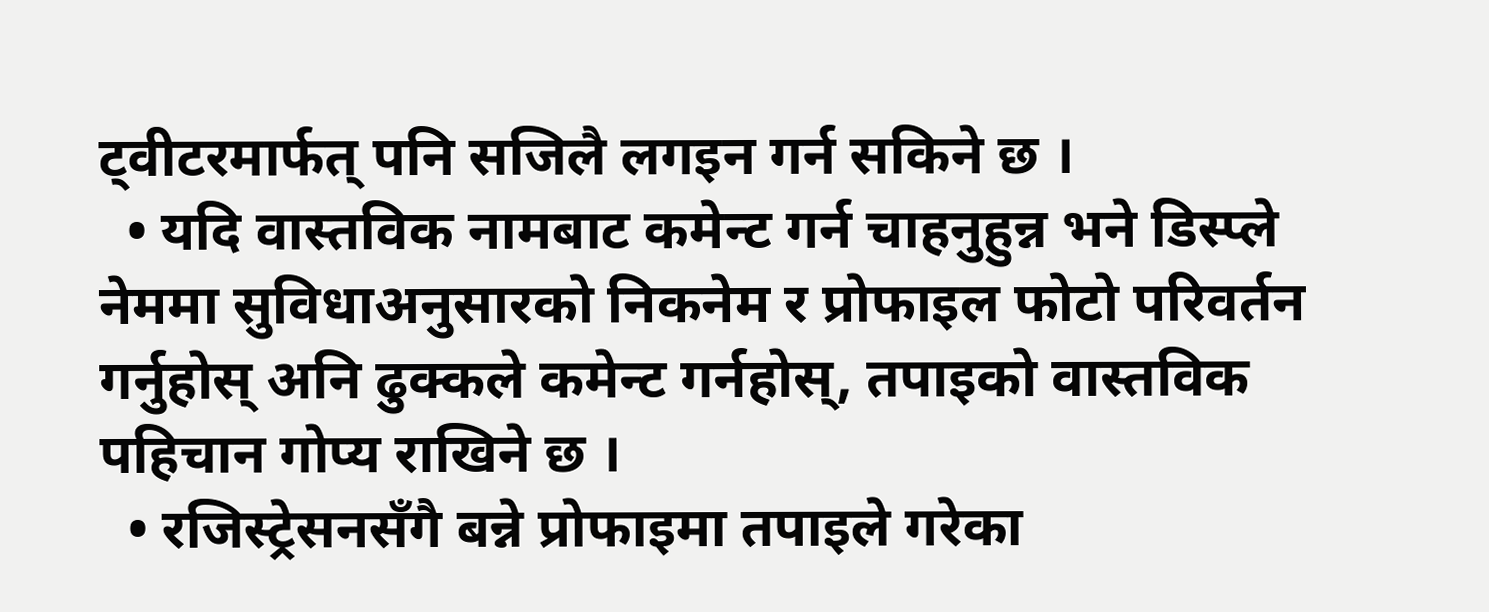ट्वीटरमार्फत् पनि सजिलै लगइन गर्न सकिने छ ।
  • यदि वास्तविक नामबाट कमेन्ट गर्न चाहनुहुन्न भने डिस्प्ले नेममा सुविधाअनुसारको निकनेम र प्रोफाइल फोटो परिवर्तन गर्नुहोस् अनि ढुक्कले कमेन्ट गर्नहोस्, तपाइको वास्तविक पहिचान गोप्य राखिने छ ।
  • रजिस्ट्रेसनसँगै बन्ने प्रोफाइमा तपाइले गरेका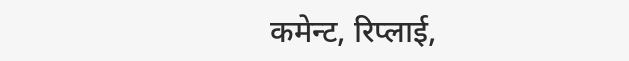कमेन्ट, रिप्लाई,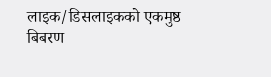लाइक/डिसलाइकको एकमुष्ठ बिबरण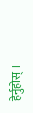हेर्नुहोस् ।